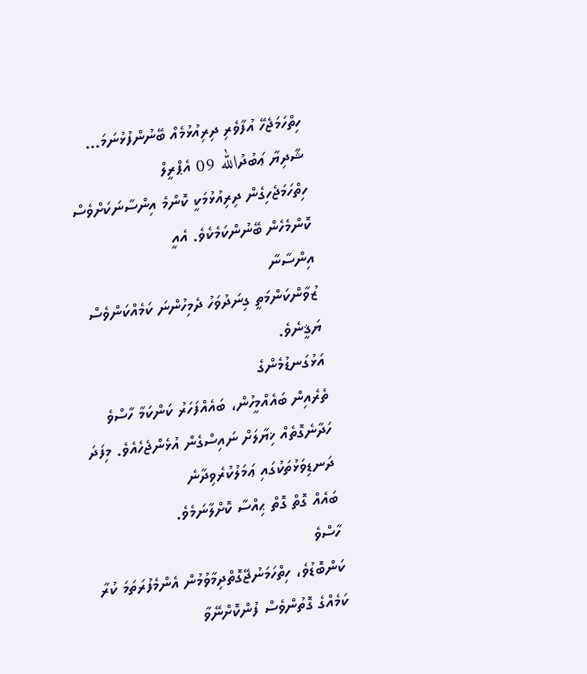ހިތްހަމަޖެހޭ އުފާވެރި ދިރިއުޅުމެއް ބޭނުންފުޅުނަމަ...
ޝާދިޔާ ޢަބުދުالله 09 އެޕްރީލް
ހިތްހަމަޖެހިގެން ދިރިއުޅުމަކީ ކޮންމެ އިންސާނަކަށްވެސް
ކޮންމެހެން ބޭނުންކަމެކެވެ. އެއީ
އިންސާނާ
ޒުވާންކަންމަތީ ގިނަދުވަހު ދެމިހުންނަ ކަމެއްކަންވެސް ޔަޤީނެވެ.
އަޅުގަނޑުމެންގެ
ތެރެއިން ބައެއްމީހުން، ބައެއްފަހަރު ކަންކަމާ ހާސްވެ ހަދާނެގޮތެއް ޚިޔާލަށް ނައިސްގެން އުޅެންޖެހެއެވެ. މިފަދަ ދަނޑިވަޅުތަކުގައި ޢަމަލުކުރެވިދާނެ
ބައެއް ގޮތް ގޮތް ޙިއްސާ ކޮށްލާނަމެވެ.
ހާސްވެ
ކަންބޮޑުވެ، ހިތްހަމަނުޖޭގޮތްދިމާވުމުން އެންމެފުރަތަމަ ކުރާ ކަމެއްގެ ގޮތުންވެސް ފުންކޮށްނޭވާ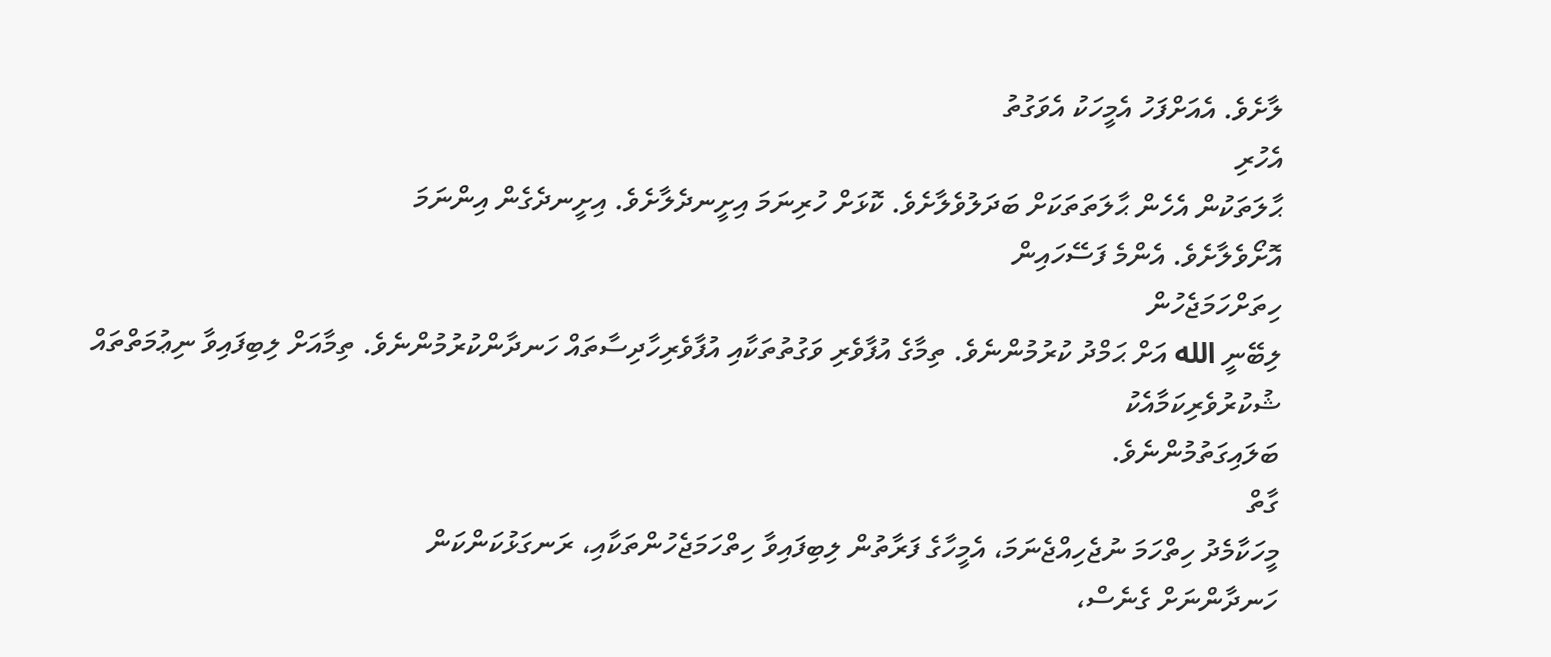ލާށެވެ. އެއަށްފަހު އެމީހަކު އެވަގުތު
އެހުރި
ޙާލަތަކުން އެހެން ޙާލަތަތަކަށް ބަދަލުވެލާށެވެ. ކޮޅަށް ހުރިނަމަ އިށީނދެލާށެވެ. އިށީނދެގެން އިންނަމަ
އޮށޯވެލާށެވެ. އެންމެ ފަސޭހައިން
ހިތަށްހަމަޖެހުން
ލިބޭނީ الله އަށް ޙަމްދު ކުރުމުންނެވެ. ތިމާގެ އުފާވެރި ވަގުތުތަކާއި އުފާވެރިހާދިސާތައް ހަނދާންކުރުމުންނެވެ. ތިމާއަށް ލިބިފައިވާ ނިޢުމަތްތައް ޝުކުރުވެރިކަމާއެކު
ބަލައިގަތުމުންނެވެ.
ގާތް
މީހަކާމެދު ހިތްހަމަ ނުޖެހިއްޖެނަމަ، އެމީހާގެ ފަރާތުން ލިބިފައިވާ ހިތްހަމަޖެހުންތަކާއި، ރަނގަޅުކަންކަން
ހަނދާންނަށް ގެނެސް،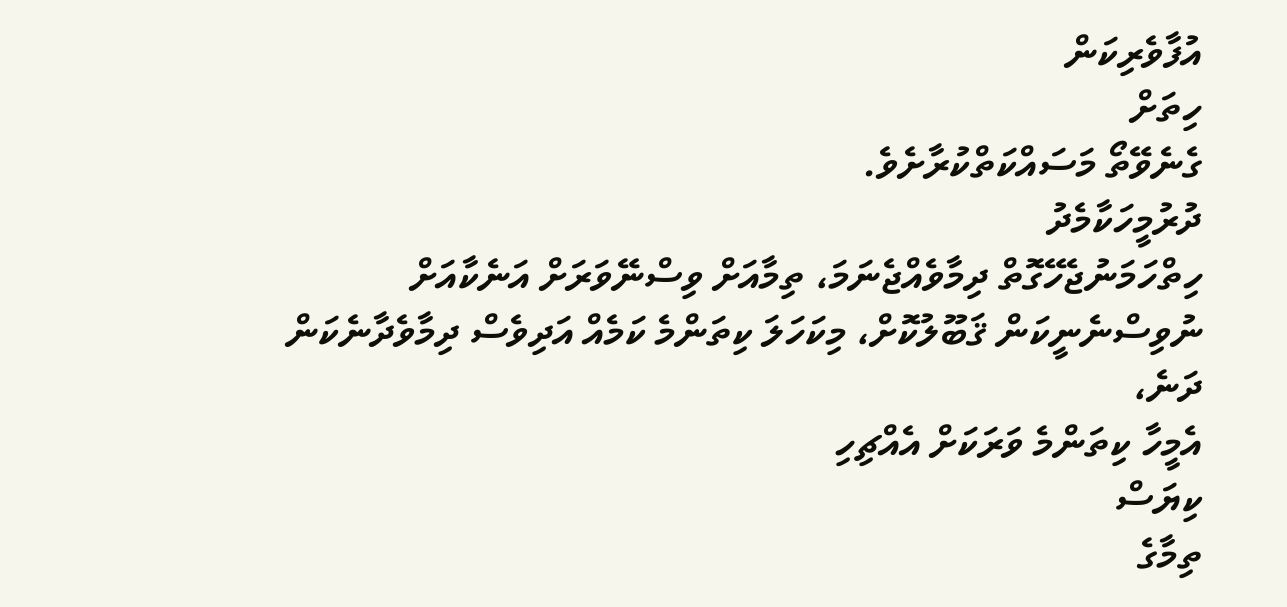އުފާވެރިކަން
ހިތަށް
ގެނެވޭތޯ މަސައްކަތްކުރާށެވެ.
ދުރުމީހަކާމެދު
ހިތްހަމަނުޖެހޭގޮތް ދިމާވެއްޖެނަމަ، ތިމާއަށް ވިސްނޭވަރަށް އަނެކާއަށް ނުވިސްނެނީކަން ޤަބޫލުކޮށް، މިކަހަލަ ކިތަންމެ ކަމެއް އަދިވެސް ދިމާވެދާނެކަން ދަނެ،
އެމީހާ ކިތަންމެ ވަރަކަށް އެއްޗިހި
ކިޔަސް
ތިމާގެ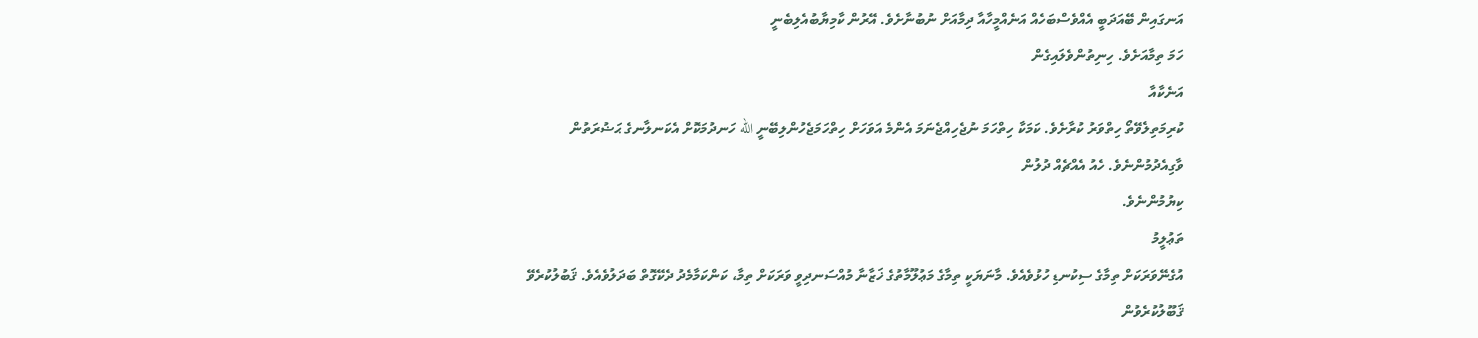އަނގައިން ބޭއަދަބީ އެއްވެސްބަހެއް އަނެއްމީހާއާ ދިމާއަށް ނުބުނާށެވެ. އޭރުން ކާމިޔާބުއެލިބެނީ
ހަމަ ތިމާއަށެވެ. ހިނިތުންވެލައިގެން
އަނެކާއާ
ކުރިމަތިލެވޭތޯ ހިތްވަރު ކުރާށެވެ. ކަމަކާ ހިތްހަމަ ނުޖެހިއްޖެނަމަ އެންމެ އަވަހަށް ހިތްހަމަޖެހުންލިބޭނީ الله ހަނދުމަކޮށް އެކަނލާނގެ ޙަޟުރަތުން
ވާގިއެދުމުންނެވެ. ހެއު އެއްޗެއް ދުލުން
ކިޔުމުންނެވެ.
ތަޢުލީމު
އުގެނޭވަރަކަށް ތިމާގެ ސިކުނޑި ހުޅުވެއެވެ. މާނަޔަކީ ތިމާގެ މަޢުލޫމާތުގެ ޚަޒާނާ މުއްސަނދިވީ ވަރަކަށް ތިމާ، ކަންކަމާމެދު ދެކޭގޮތް ބަދަލުވެއެވެ. ޤަބުލުކުރެވޭ
ޤަބޫލުކުރެވުން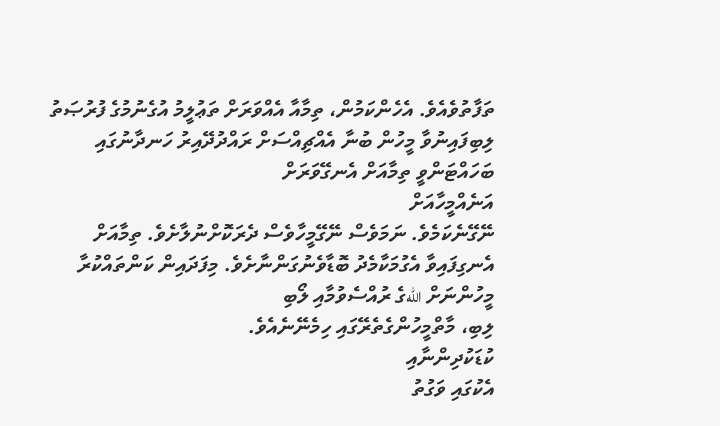ތަފާތުވެއެވެ. އެހެންކަމުން، ތިމާއާ އެއްވަރަށް ތަޢުލީމު އުގެނުމުގެ ފުރުޞަތު ލިބިފައިނުވާ މީހުން ބުނާ އެއްޗިއްސަށް ރައްދުދޭއިރު ހަނދާނުގައި
ބަހައްޓަންވީ ތިމާއަށް އެނގޭވަރަށް
އަނެއްމީހާއަށް
ނޭގޭނެކަމެވެ. ނަމަވެސް ނޭގޭމީހާވެސް ދެރަކޮށްނުލާށެވެ. ތިމާއަށް އެނގިފައިވާ އެގުމަކާމެދު ބޮޑާވެނުގަންނާށެވެ. މިފަދައިން ކަންތައްކުރާ މީހުންނަށް اللهގެ ރުއްސެވުމާއި ލޯބި
ލިބި، މާތްމީހުންގެތެރޭގައި ހިމެނޭނެއެވެ.
ކުޑަކުދިންނާއި
އެކުގައި ވަގުތު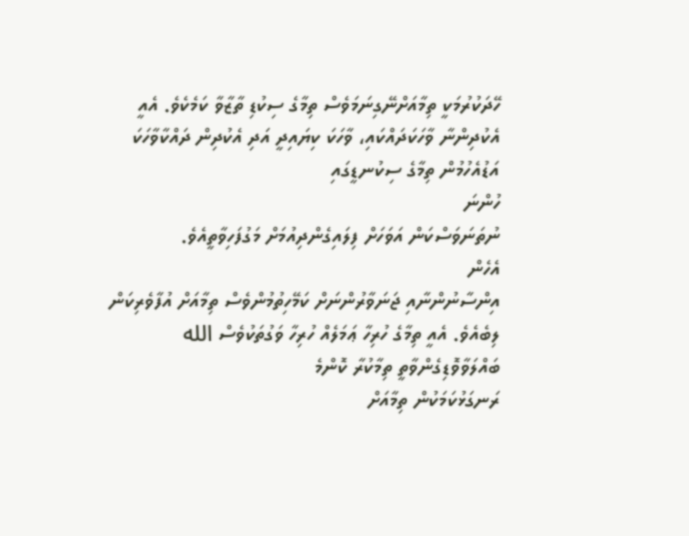ހޭދަކުރުމަކީ ތިމާއަށްނޭގިނަމަވެސް ތިމާގެ ސިކުޑި ތާޒާވާ ކަމެކެވެ. އެއީ އެކުދިންނާ ވާހަކަދައްކައި، ވާހަކަ ކިޔައިދީ އަދި އެކުދިން ދައްކާވާހަކަ
އަޑުއެހުމުން ތިމާގެ ސިކުނޑީގައި
ހުންނަ
ނުތަނަވަސްކަން އަވަހަށް ފިލައިގެންދިއުމަށް މަގުފަހިވާތީއެވެ.
އެހެން
އިންސާނުންނާއި ޖަނަވާރުންނަށް ކަމޭހިތުމުންވެސް ތިމާއަށް އުފާވެރިކަން ލިބެއެވެ. އެއީ ތިމާގެ ހުރިހާ ޢަމަލެއް ހުރިހާ ވަގުތަކުވެސް الله ބައްލަވާވޮޑިގެންވާތީ ތިމާކުރާ ކޮންމެ
ރަނގަޅުކަމަކުން ތިމާއަށް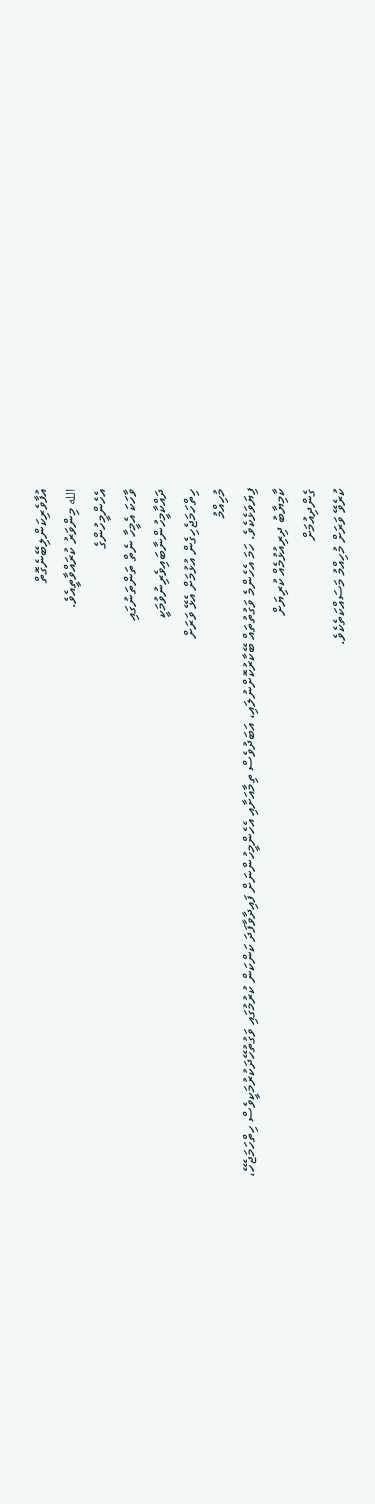އުފާވެރިކަންލިބޭނެގޮތް
الله މިންވަރު ކުރައްވާތީއެވެ.
އެހެންމީހުންގެ
ވާހަކަ އެމީހާ ނެތް ތަންތަނުގައި
ދައްކާމީހުންނާބައިވެރިނުވުމަކީ
ހިތްހަމަޖެހިގެން އުޅުމަށް އެޅޭ ވަރަށް
މުހިއްމު
ފިޔަވަޅެކެވެ. ހަމަ އެހެންމެ ވަގުތުތައް ބޭކާރުކޮށްނުލައި، އަބަދުވެސް ތިމާއަށާއި އެހެންމީހުންނަށް ފައިދާވާފަދަ ކަންކަން ކުރުމުގައި ވަގުތުހޭދަކުރުމަކީވެސް ހިތްހަމަޖެހޭ،
ކާމިޔާބު ދިރިއުޅުމެއް ކުރިޔަށް
ގެންދިއުމަށް
ކުރެވޭ ވަރަށް މުހިއްމު މަސައްކަތެކެވެ.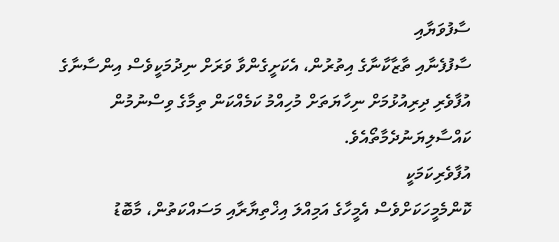ސާފުވަޔާއި
ސާފުފެނާއި ތާޒާކާނާގެ އިތުރުން، އެކަށީގެންވާ ވަރަށް ނިދުމަކީވެސް އިންސާނާގެ އުފާވެރި ދިރިއުޅުމަށް ނިހާޔަތަށް މުހިއްމު ކަމެއްކަން ތިމާގެ ވިސްނުމުން
ކައްސާލިޔަނުދެމާތޯއެވެ.
އުފާވެރިކަމަކީ
ކޮންމެމީހަކަށްވެސް އެމީހާގެ އަމިއްލަ އިޚްތިޔާރާއި މަސައްކަތުން، މާބޮޑު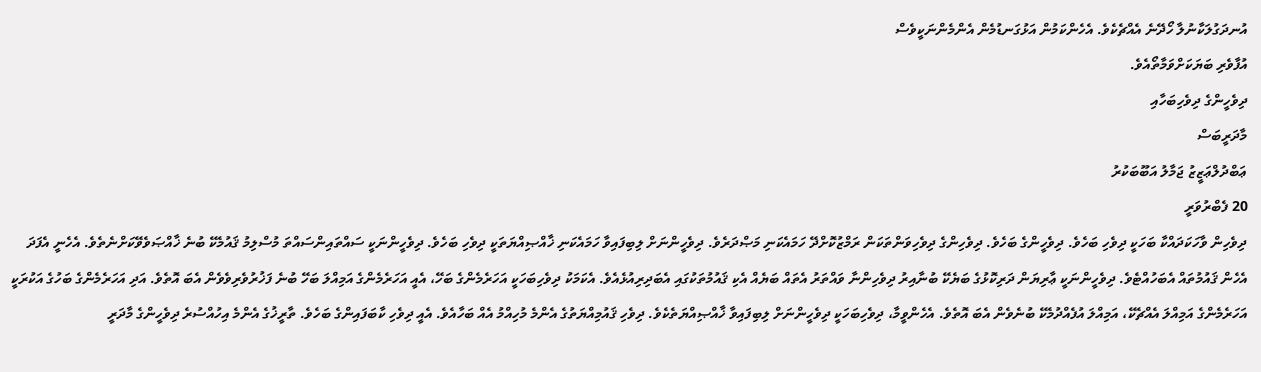އުނދަގުލަކާނުލާ ހޯދޭނެ އެއްޗެކެވެ. އެހެންކަމުން އަޅުގަނޑުމެން އެންމެންނަކީވެސް
އުފާވެރި ބަޔަކަށްވަމާތޯއެވެ.
ދިވެހީންގެ ދިވެހިބަހާއި
މާދަރީބަސް
ޢަބްދުލްޢަޒީޒު ޖަމާލު އަބޫބަކުރު
20 ފެބްރުވަރީ
ދިވެހިން ވާހަކަދައްކާ ބަހަކީ ދިވެހި ބަހެވެ. ދިވެހީންގެ ބަހެވެ. ދިވެހިންގެ ދިވެހިވަންތަކަން ރަމްޒުކޮށްދޭ ހަމައެކަނި މަޞްދަރެވެ. ދިވެހީންނަށް ލިބިފައިވާ ހަމައެކަނި ޚާއްޞިއްޔަތަކީ ދިވެހި ބަހެވެ. ދިވެހީންނަކީ ސައްތައިންސައްތަ މުސްލިމު ޤައުމެކޭ ބުނެ ޚާއްޞަވެވޭކަށްނެތެވެ. އެހެނީ އެފަދަ އެހެން ޤައުމުތައް އެބަހުއްޓެވެ. ދިވެހީންނަކީ ޢާރިޔަން ދަރިކޮޅުގެ ބަޔެކޭ ބުނާއިރު ދިވެހިންނާ ވައްތަރު އެތައް ބަޔެއް އެކި ޤައުމުތަކުގައި އެބަދިރިއުޅެއެވެ. އެކަމަކު ދިވެހިބަހަކީ އަހަރެމެންގެ ބަހޭ، އެއީ އަހަރެމެންގެ އަމިއްލަ ބަހޭ ބުނެ ފަޚުރުވެރިވެވެން އެބަ އޮތެވެ. އަދި އަހަރެމެންގެ ބަހުގެ އަކުރަކީ އަހަރެމެންގެ އަމިއްލަ އެއްޗެކޭ، އަމިއްލަ އުފެއްދުމެކޭ ބުނެވެން އެބަ އޮތެވެ. އެހެންވީމާ، ދިވެހިބަހަކީ ދިވެހީންނަށް ލިބިފައިވާ ޚާއްޞިއްޔަތެކެވެ. ދިވެހި ޤައުމިއްޔަތުގެ އެންމެ މުހިއްމު އެއް ބަހާއެވެ. އެއީ ދިވެހި ކާބަފައިންގެ ބަހެވެ. ތާރީޚުގެ އެންމެ އިހުއްސުރެ ދިވެހީންގެ މާދަރީ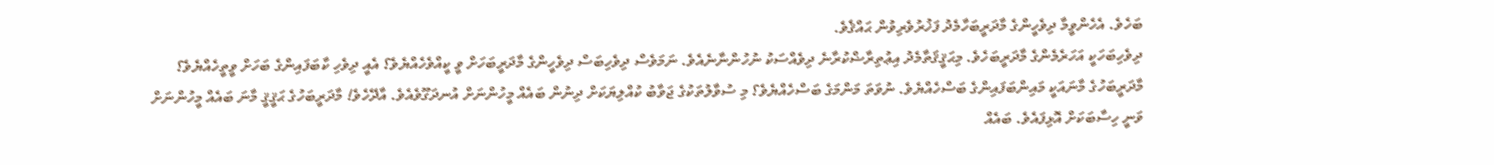ބަހެވެ. އެހެންވީމާ ދިވެހީންގެ މާދަރީބަހާމެދު ފަޚުރުވެރިވުން ޙައްޤެވެ.
ދިވެހިބަހަކީ އަހަރެމެންގެ މާދަރީބަހެވެ. މިޙަޤީޤަތާމެދު އިޢުތިރާޟްކުރާނެ ދިވެއްސަކު ނުހުންނާނެއެވެ. ނަމަވެސް ދިވެހިބަސް ދިވެހީންގެ މާދަރީބަހަށް ވީ ކީއްވެހެއްޔެވެ؟ އެއީ ދިވެހި ކާބަފައިންގެ ބަހަށް ވީތީހެއްޔެވެ؟ މާދަރީބަހުގެ މާނައަކީ މައިންބަފައިންގެ ބަސްހެއްޔެވެ. ނުވަތަ މަންމަގެ ބަސްހެއްޔެވެ؟ މި ސުވާލުތަކުގެ ޖަވާބު ކުއްލިޔަކަށް ދިނުން ބައެއް މީހުންނަށް އުނދަގޫވެއެވެ. އާދޭހެވެ! މާދަރީބަހުގެ ޙަޤީޤީ މާނަ ބައެއް މީހުންނަށް ވަނީ ހިސާބަކަށް އޮޅިފައެވެ. ބައެއް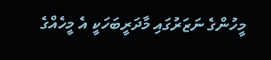މީހުންގެ ނަޒަރުގައި މާދަރީބަހަކީ އެ މީހެއްގެ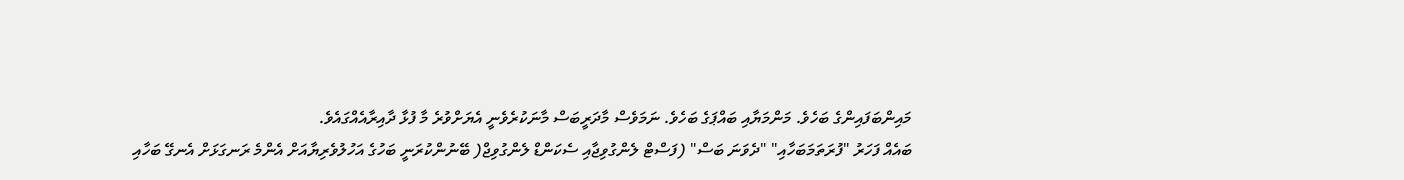މައިންބަފައިންގެ ބަހެވެ. މަންމަޔާއި ބައްޕަގެ ބަހެވެ. ނަމަވެސް މާދަރީބަސް މާނަކުރެވެނީ އެޔަށްވުރެ މާ ފުޅާ ދާއިރާއެއްގައެވެ.
ބައެއް ފަހަރު "ފުރަތަމަބަހާއި" "ދެވަނަ ބަސް" (ފަސްޓް ލެންގުވިޖާއި ސެކަންޑް ލެންގުވިޖް( ބޭނުންކުރަނީ ބަހުގެ އަހުލުވެރިޔާއަށް އެންމެ ރަނގަޅަށް އެނގޭ ބަހާއި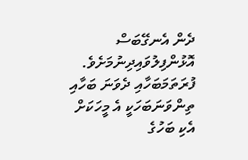ދެން އެނގޭބަސް އޮޅުންފިލުވައިދިނުމަށެވެ. ފުރަތަމަބަހާއި ދެވަނަ ބަހާއި ތިންވަނަބަހަކީ އެ މީހަކަށް އެކި ބަހުގެ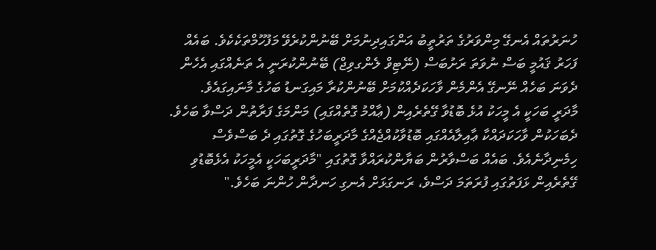ހުނަރުތައް އެނގޭ މިންވަރުގެ ތަރުތީބު އަންގައިދިނުމަށް ބޭނުންކުރެވޭ މަފުހޫމްތަކެކެވެ. ބައެއް ފަހަރު ޤައުމީ ބަސް ނުވަތަ ރަށުބަސް (ނޭޓިވް ލެންގވިޖް) ބޭނުންކުރަނީ އެ ތަނެއްގައި އެހެން ދެވަނަ ބަހެއް ނޭނގޭ އެންމެން ވާހަކަދެއްކުމަށް ބޭނުންކުރާ މައިގަނޑު ބަހުގެ މާނައިގައެވެ.
މާދަރީ ބަހަކީ އެ މީހަކު އުޅެ ބޮޑުވާ ގޭތެރެއިން (ޢާއްމު ގޮތެއްގައި) މަންމަގެ ފަރާތުން ދަސްވާ ބަހެވެ. ދެބަހަކުން ވާހަކަދައްކާ ޢާއިލާއެއްގައި ބޮޑުވާކުއްޖެއްގެ މާދަރީބަހުގެ ގޮތުގައި ދެ ބަސްވެސް ހިމެނިދާނެއެވެ. ބައެއް ބަސްވާރުން ބަޔާންކުރައްވާ ގޮތުގައި "މާދަރީބަހަކީ އެމީހަކު އެޅެބޮޑުވި ގޭތެރެއިން ޅަފަތުގައި ފުރަތަމަ ދަސްވެ، ރަނގަޅަށް އެނގި ހަނދާން ހުންނަ ބަހެވެ."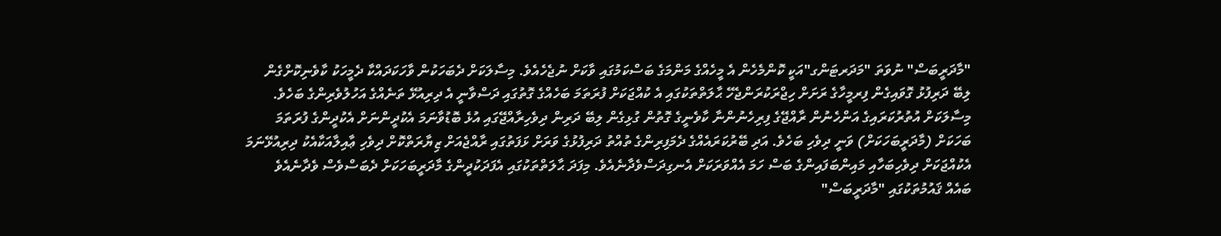"މާދަރީބަސް" ނުވަތަ "މަދަރޓަންގ"އަކީ ކޮންމެހެން އެ މީހެއްގެ މަންމަގެ ބަސްކަމުގައި ވާކަށް ނުޖެހެއެވެ. މިސާލަކަށް ދެބަހަކުން ވާހަކަދައްކާ ދެމީހަކު ކާވެނިކޮށްގެން ލިބޭ ދަރިފުޅު ގޮވައިގެން ފިރމީހާގެ ރަށަށް ހިޖްރަކުރަންޖެހޭ ޙާލަތްތަކުގައި އެ ކުއްޖަކަށް ފުރަތަމަ ބަހެއްގެ ގޮތުގައި ދަސްވާނީ އެ ދިރިއުޅޭ ތަނެއްގެ އަހުލުވެރިންގެ ބަހެވެ. މިސާލަކަށް އުތުރުކަރައިގެ އަންހެނުން ރާއްޖޭގެ ފިރިހެނުންނާ ކާވެނީގެ ގޮތުން ގުޅިގެން ލިބޭ ދަރިން ދިވެހިރާއްޖޭގައި އުޅެ ބޮޑުވާނަމަ އެކުދީންނަށް އެކުދީންގެ ފުރަތަމަ ބަހަކަށް (މާދަރީބަހަކަށް) ވަނީ ދިވެހި ބަހެވެ. އަދި ބޭރުކަރައެއްގެ ދެމަފިރިންގެ ތުއްތު ދަރިފުޅުގެ ވަރަށް ޅަފަތުގައި ރާއްޖެއަށް ޒިޔާރަތްކޮށް ދިވެހި ޢާއިލާއަކާއެކު ދިރިއުޅޭނަމަ އެކުއްޖަކަށް ދިވެހިބަހާއި މައިންބަފައިންގެ ބަސް ހަމަ އެއްވަރަކަށް އެނގިދަސްވެދާނެއެވެ. މިފަދަ ޙާލަތްތަކުގައި އެފަދަކުދީންގެ މާދަރީބަހަކަށް ދެބަސްވެސް ވެދާނެއެވެ
ބައެއް ޤައުމުތަކުގައި "މާދަރީބަސް"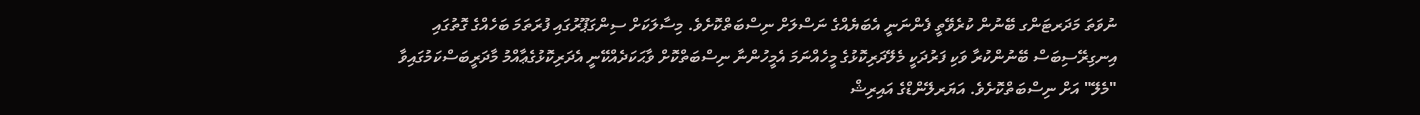ނުވަތަ މަދަރޓަންގ ބޭނުން ކުރެވޭތީ ފެންނަނީ އެބަޔެއްގެ ނަސްލަށް ނިސްބަތްކޮށެވެ. މިސާލަކަށް ސިންގަޕޫރުގައި ފުރަތަމަ ބަހެއްގެ ގޮތުގައި އިނގިރޭސިބަސް ބޭނުންކުރާ ވަކި ފަރުދަކީ މެލޭދަރިކޮޅުގެ މީހެއްނަމަ އެމީހުންނާ ނިސްބަތްކޮށް ވާޙަކަދެއްކޭނީ އެދަރިކޮޅުގެޢާއްމު މާދަރީބަސްކަމުގައިވާ "މެލޭ" އަށް ނިސްބަތްކޮށެވެ. އަޔަރލޭންޑްގެ އައިރިޝް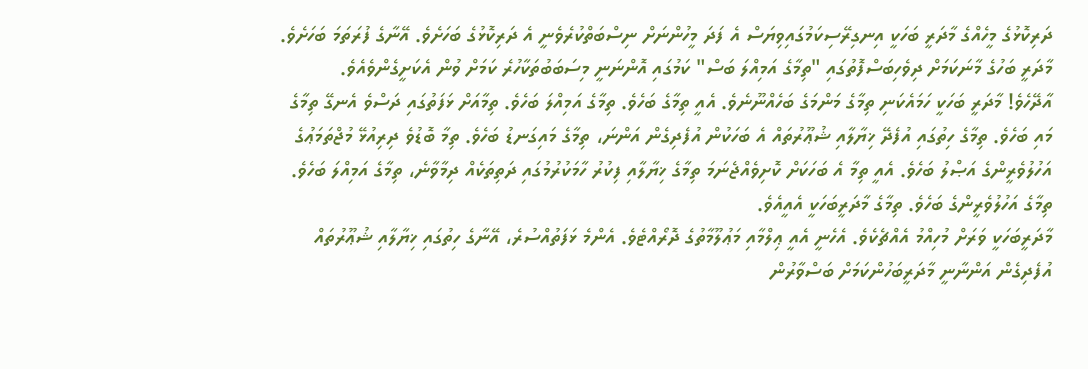ދަރިކޮޅުގެ މީހެއްގެ މާދަރީ ބަހަކީ އިނގިރޭސިކަމުގައިވިޔަސް އެ ފަދަ މީހުންނަށް ނިސްބަތްކުރެވެނީ އެ ދަރިކޮޅުގެ ބަހަށެވެ. އޭނާގެ ފުރަތަމަ ބަހަށެވެ. މާދަރީ ބަހުގެ މާނަކަމަށް ދިވެހިބަސްފޮތުގައި "ތިމާގެ އަމިއްލަ ބަސް" ކަމުގައި އޮންނަނީ މިސަބަބުތަކާހުރެ ކަމަށް ވުން އެކަށީގެންވެއެވެ.
އާދޭހެވެ! މާދަރީ ބަހަކީ ހަމައެކަނި ތިމާގެ މަންމަގެ ބަހެއްނޫނެވެ. އެއީ ތިމާގެ ބަހެވެ. ތިމާގެ އަމިއްލަ ބަހެވެ. ތިމާއަށް ޅަފަތުގައި ދަސްވެ އެނގޭ ތިމާގެ މައި ބަހެވެ. ތިމާގެ ހިތުގައި އުފެދޭ ޚިޔާލާއި ޝުޢޫރުތައް އެ ބަހަކުން އުފެދިގެން އަންނަ، ތިމާގެ މައިގަނޑު ބަހެވެ. ތިމާ ބޮޑުވެ ދިރިއުޅޭ މުޖްތަމަޢުގެ އަހުލުވެރީންގެ އަޞްލު ބަހެވެ. އެއީ ތިމާ އެ ބަހަކަށް ކޮށިވެއްޖެނަމަ ތިމާގެ ޚިޔާލާއި ފިކުރު ހާމަކުރުމުގައި ދަތިތަކެއް ދިމާވާނެ، ތިމާގެ އަމިއްލަ ބަހެވެ. ތިމާގެ އަހުލުވެރީންގެ ބަހެވެ. ތިމާގެ މާދަރީބަހަކީ އެއީއެވެ.
މާދަރީބަހަކީ ވަރަށް މުހިއްމު އެއްޗެކެވެ. އެހެނީ އެއީ ޢިލްމާއި މަޢުލޫމާތުގެ ދޮރޯއްޓެވެ. އެންމެ ޅަފަތުއްސުރެ، އޭނާގެ ހިތުގައި ޚިޔާލާއި ޝުޢޫރުތައް އުފެދިގެން އަންނާނީ މާދަރީބަހުންކަމަށް ބަސްވާރުން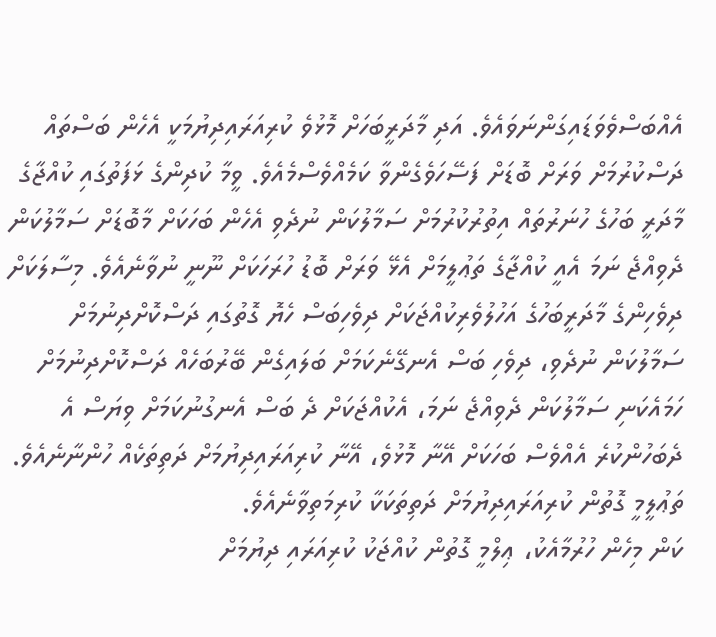އެއްބަސްވެވަޑައިގަންނަވައެވެ. އަދި މާދަރީބަހަށް މޮޅުވެ ކުރިއަރައިދިޔުމަކީ އެހެން ބަސްތައް ދަސްކުރުމަށް ވަރަށް ބޮޑަށް ފަސޭހަވެގެންވާ ކަމެއްވެސްމެއެވެ. ވީމާ ކުދިންގެ ޅަފަތުގައި ކުއްޖާގެ މާދަރީ ބަހުގެ ހުނަރުތައް އިތުރުކުރުމަށް ސަމާލުކަން ނުދެވި އެހެން ބަހަކަށް މާބޮޑަށް ސަމާލުކަން ދެވިއްޖެ ނަމަ އެއީ ކުއްޖާގެ ތަޢުލީމަށް އެޅޭ ވަރަށް ބޮޑު ހުރަހަކަށް ނޫނީ ނުވާނެއެވެ. މިސާލަކަށް ދިވެހިންގެ މާދަރީބަހުގެ އަހުލުވެރިކުއްޖަކަށް ދިވެހިބަސް ހެޔޮ ގޮތުގައި ދަސްކޮށްދިނުމަށް ސަމާލުކަން ނުދެވި، ދިވެހި ބަސް އެނގޭނެކަމަށް ބަލައިގެން ބޭރުބަހެއް ދަސްކޮށްދިނުމަށް ހަމައެކަނި ސަމާލުކަން ދެވިއްޖެ ނަމަ، އެކުއްޖަކަށް ދެ ބަސް އެނގުނުކަމަށް ވިޔަސް އެ ދެބަހުންކުރެ އެއްވެސް ބަހަކަށް އޭނާ މޮޅުވެ، އޭނާ ކުރިއަރައިދިޔުމަށް ދަތިތަކެއް ހުންނާނެއެވެ. ތަޢުލީމީ ގޮތުން ކުރިއަރައިދިޔުމަށް ދަތިތަކަކާ ކުރިމަތިވާނެއެވެ.
ކަން މިހެން ހުރުމާއެކު، ޢިލްމީ ގޮތުން ކުއްޖަކު ކުރިއަރައި ދިޔުމަށް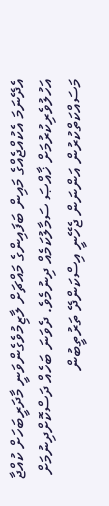އެދޭނަމަ އެކުއްޖެއްގެ މައިން ބަފައިންގެ މައްޗަށް ލާޒިމުވެގެންވަނީ މާދަރީބަހަށް ކުއްޖާ އަހުލުވެރިކުރުމަށް ޚާއްޞަ ސަމާލުކަމެއް ދިނުމެވެ. ދެވަނަ ބަހެއް ދަސްކޮށްދިނުމަށް މަސައްކަތްކުރުން އަންނަން ޖެހޭނީ އިސްކަންދޭ ތަރުތީބުން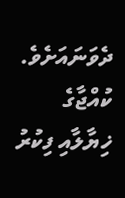ދެވަނައަށެވެ. ކުއްޖާގެ ޚިޔާލާއި ފިކުރު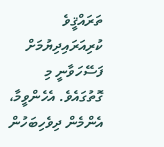ތަރައްޤީވެ ކުރިއަރައިދިޔުމަށް ފަސޭހަވާނީ މި ގޮތުގައެވެ. އެހެންވީމާ، އެންމެން ދިވެހިބަހުން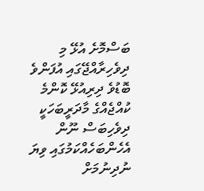ބަސްމޮށެ އުޅޭ މި ދިވެހިރާއްޖޭގައި އުފަންވެ ބޮޑުވެ ދިރިއުޅޭ ކޮންމެ ކުއްޖެއްގެ މާދަރީބަހަކީ ދިވެހިބަސް ނޫން އެހެންބަހެއްކަމުގައި ވިޔަ ނުދިނުމަށް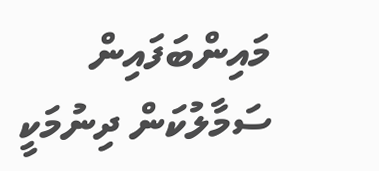މައިންބަފައިން ސަމާލުކަން ދިނުމަކީ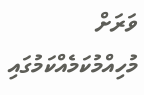ވަރަށް މުހިއްމުކަމެއްކަމުގައި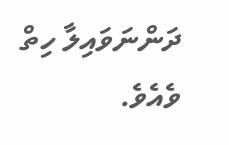ދަންނަވައިލާ ހިތް ވެއެވެ.